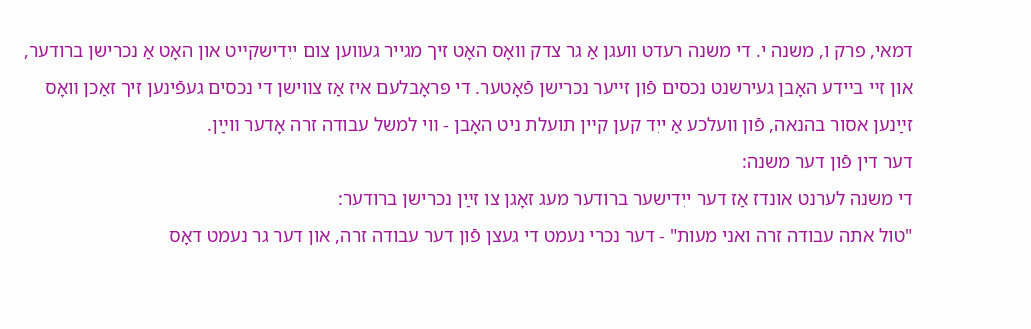דמאי, פרק ו, משנה י. די משנה רעדט װעגן אַ גר צדק װאָס האָט זיך מגייר געװען צום ייִדישקײט און האָט אַ נכרישן ברודער, און זײ בײדע האָבן געירשנט נכסים פֿון זײער נכרישן פֿאָטער. די פּראָבלעם איז אַז צװישן די נכסים געפֿינען זיך זאַכן װאָס זײַנען אסור בהנאה, פֿון װעלכע אַ ייִד קען קײן תועלת ניט האָבן - װי למשל עבודה זרה אָדער װײַן.
דער דין פֿון דער משנה:
די משנה לערנט אונדז אַז דער ייִדישער ברודער מעג זאָגן צו זײַן נכרישן ברודער:
"טול אתה עבודה זרה ואני מעות" - דער נכרי נעמט די געצן פֿון דער עבודה זרה, און דער גר נעמט דאָס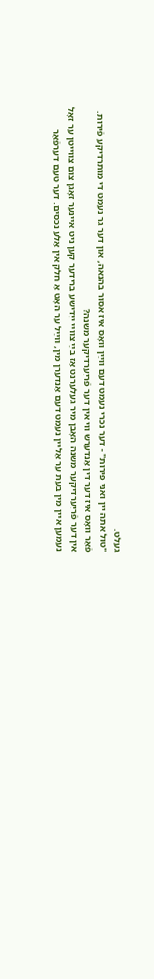געלט.
"טול אתה יין ואני פירות" - דער נכרי נעמט דעם װײַן װאָס איז אסור בהנאה, און דער גר נעמט די מותרדיקע פֿירות.
פֿאַר װאָס איז דער דין אַנדערש װי אין דער פֿריִערדיקער משנה?
אין דער פֿריִערדיקער משנה האָבן מיר געלערנט אַז בײַ צװײ ייִדישע ברידער קען ניט אײנער זאָגן צום צװײטן ער זאָל נעמען אײן מין בעת ער אַלײן נעמט דעם אַנדערן מין, װײַל ער האָט אַ חלק אין אַלע נכסים. דער טעם דערפֿאַר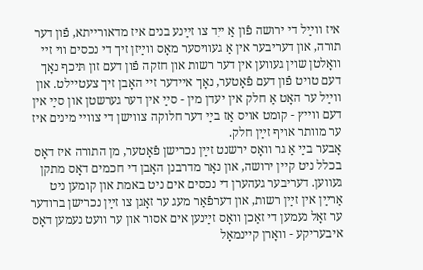איז װײַל די ירושה פֿון אַ ייִד צו זײַנע בנים איז מדאורייתא, פֿון דער תורה, און דעריבער אין אַ געװיסער מאָס װײַזן זיך די נכסים װי זײ װאָלטן שױן געװען אין דער רשות און חזקה פֿון דעם זון תּיכף נאָך דעם טױט פֿון דעם פֿאָטער, נאָך אײדער זײ האָבן זיך צעטײלט. און װײַל ער האָט אַ חלק אין יעדן מין - סײַ אין דער גערשטן און סײַ אין דעם װײץ - קומט אױס אַז בײַ דער חלוקה צװישן די צװײ מינים איז ער מוותר אױף זײַן חלק.
אָבער בײַ אַ גר װאָס ירשנט זײַן נכרישן פֿאָטער, מן התורה איז דאָס בכלל ניט קײן ירושה, און נאָר מדרבנן האָבן די חכמים דאָס מתקן געװען. דעריבער געהערן די נכסים אים ניט באמת און קומען ניט אַרײַן אין זײַן רשות, און דערפֿאַר מעג ער זאָגן צו זײַן נכרישן ברודער ער זאָל נעמען די זאַכן װאָס זײַנען אים אסור און ער װעט נעמען דאָס איבעריקע - װאָרן קײנמאָל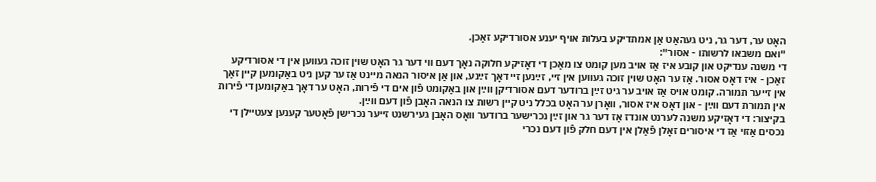האָט ער, דער גר, ניט געהאַט אַן אמתדיקע בעלות אױף יענע אסורדיקע זאַכן.
"ואם משבאו לרשותו - אסור":
די משנה ענדיקט און קובע איז אַז אױב מען קומט צו מאַכן די דאָזיקע חלוקה נאָך דעם װי דער גר האָט שױן זוכה געװען אין די אסורדיקע זאַכן - איז דאָס אסור. אַז ער האָט שױן זוכה געװען אין זײ, זײַנען זײ דאָך זײַנע, און אַן איסור הנאה מײנט אַז ער קען ניט באַקומען קײן זאַך אין זײער תמורה. קומט אױס אַז אױב ער גיט זײַן ברודער דעם אסורדיקן װײַן און באַקומט פֿון אים די פֿירות, האָט ער דאָך באַקומען די פֿירות אין תמורת דעם װײַן - און דאָס איז אסור, װאָרן ער האָט בכלל ניט קײן רשות צו הנאה האָבן פֿון דעם װײַן.
בקיצור: די דאָזיקע משנה לערנט אונדז אַז דער גר און זײַן נכרישער ברודער װאָס האָבן געירשנט זײער נכרישן פֿאָטער קענען צעטײלן די נכסים אַזױ אַז די איסורים זאָלן פֿאַלן אין דעם חלק פֿון דעם נכרי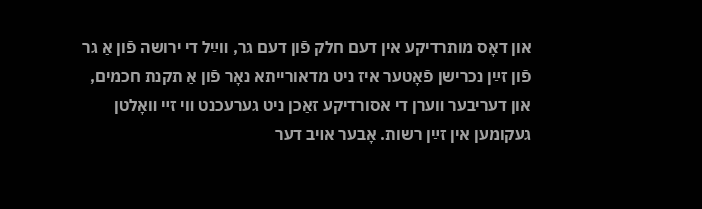און דאָס מותרדיקע אין דעם חלק פֿון דעם גר, װײַל די ירושה פֿון אַ גר פֿון זײַן נכרישן פֿאָטער איז ניט מדאורייתא נאָר פֿון אַ תקנת חכמים, און דעריבער װערן די אסורדיקע זאַכן ניט גערעכנט װי זײ װאָלטן געקומען אין זײַן רשות. אָבער אױב דער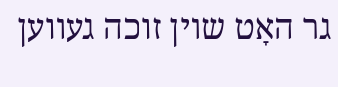גר האָט שױן זוכה געװען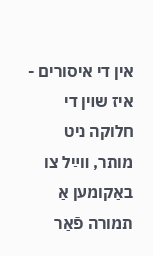אין די איסורים - איז שױן די חלוקה ניט מותר, װײַל צו באַקומען אַ תמורה פֿאַר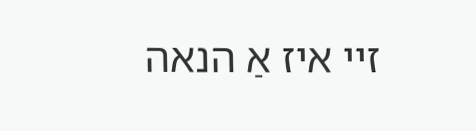זײ איז אַ הנאה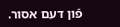פֿון דעם אסור.